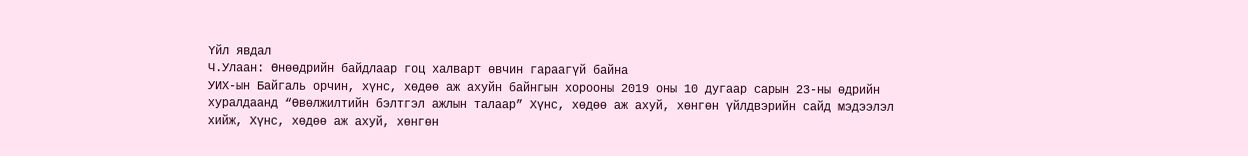Үйл явдал
Ч.Улаан: Өнөөдрийн байдлаар гоц халварт өвчин гараагүй байна
УИХ-ын Байгаль орчин, хүнс, хөдөө аж ахуйн байнгын хорооны 2019 оны 10 дугаар сарын 23-ны өдрийн хуралдаанд “Өвөлжилтийн бэлтгэл ажлын талаар” Хүнс, хөдөө аж ахуй, хөнгөн үйлдвэрийн сайд мэдээлэл хийж, Хүнс, хөдөө аж ахуй, хөнгөн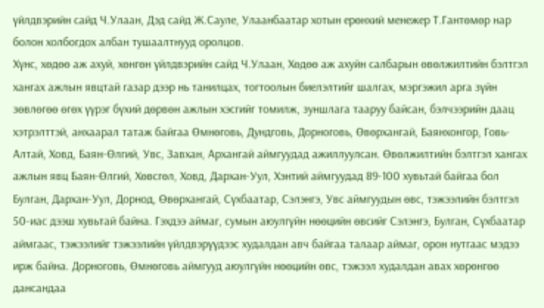үйлдвэрийн сайд Ч.Улаан, Дэд сайд Ж.Сауле, Улаанбаатар хотын ерөнхий менежер Т.Гантөмөр нар болон холбогдох албан тушаалтнууд оролцов.
Хүнс, хөдөө аж ахуй, хөнгөн үйлдвэрийн сайд Ч.Улаан, Хөдөө аж ахуйн салбарын өвөлжилтийн бэлтгэл хангах ажлын явцтай газар дээр нь танилцах, тогтоолын биелэлтийг шалгах, мэргэжил арга зүйн зөвлөгөө өгөх үүрэг бүхий дөрвөн ажлын хэсгийг томилж, зуншлага тааруу байсан, бэлчээрийн даац хэтрэлттэй, анхаарал татаж байгаа Өмнөговь, Дундговь, Дорноговь, Өвөрхангай, Баянхонгор, Говь-Алтай, Ховд, Баян-Өлгий, Увс, Завхан, Архангай аймгуудад ажиллуулсан. Өвөлжилтийн бэлтгэл хангах ажлын явц Баян-Өлгий, Хөвсгөл, Ховд, Дархан-Уул, Хэнтий аймгуудад 89-100 хувьтай байгаа бол Булган, Дархан-Уул, Дорнод, Өвөрхангай, Сүхбаатар, Сэлэнгэ, Увс аймгуудын өвс, тэжээлийн бэлтгэл 50-иас дээш хувьтай байна. Гэхдээ аймаг, сумын аюулгүйн нөөцийн өвсийг Сэлэнгэ, Булган, Сүхбаатар аймгаас, тэжээлийг тэжээлийн үйлдвэрүүдээс худалдан авч байгаа талаар аймаг, орон нутгаас мэдээ ирж байна. Дорноговь, Өмнөговь аймгууд аюулгүйн нөөцийн өвс, тэжээл худалдан авах хөрөнгөө дансандаа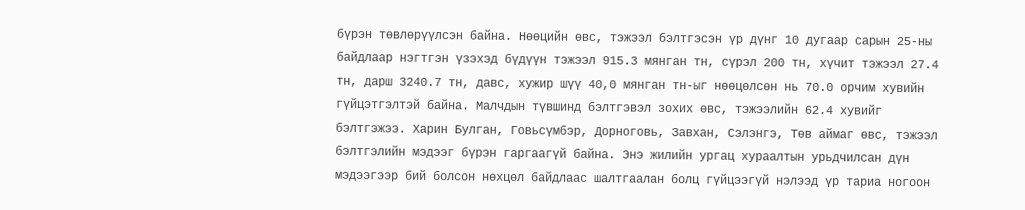бүрэн төвлөрүүлсэн байна. Нөөцийн өвс, тэжээл бэлтгэсэн үр дүнг 10 дугаар сарын 25-ны байдлаар нэгтгэн үзэхэд бүдүүн тэжээл 915.3 мянган тн, сүрэл 200 тн, хүчит тэжээл 27.4 тн, дарш 3240.7 тн, давс, хужир шүү 40,0 мянган тн-ыг нөөцөлсөн нь 70.0 орчим хувийн гүйцэтгэлтэй байна. Малчдын түвшинд бэлтгэвэл зохих өвс, тэжээлийн 62.4 хувийг бэлтгэжээ. Харин Булган, Говьсүмбэр, Дорноговь, Завхан, Сэлэнгэ, Төв аймаг өвс, тэжээл бэлтгэлийн мэдээг бүрэн гаргаагүй байна. Энэ жилийн ургац хураалтын урьдчилсан дүн мэдээгээр бий болсон нөхцөл байдлаас шалтгаалан болц гүйцээгүй нэлээд үр тариа ногоон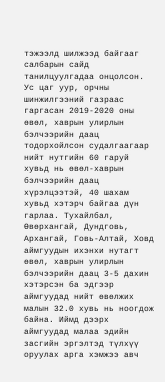тэжээлд шилжээд байгааг салбарын сайд танилцуулгадаа онцолсон.
Ус цаг уур, орчны шинжилгээний газраас гаргасан 2019-2020 оны өвөл, хаврын улирлын бэлчээрийн даац тодорхойлсон судалгаагаар нийт нутгийн 60 гаруй хувьд нь өвөл-хаврын бэлчээрийн даац хүрэлцээтэй, 40 шахам хувьд хэтэрч байгаа дүн гарлаа. Тухайлбал, Өвөрхангай, Дундговь, Архангай, Говь-Алтай, Ховд аймгуудын ихэнхи нутагт өвөл, хаврын улирлын бэлчээрийн даац 3-5 дахин хэтэрсэн ба эдгээр аймгуудад нийт өвөлжих малын 32.0 хувь нь ноогдож байна. Иймд дээрх аймгуудад малаа эдийн засгийн эргэлтэд түлхүү оруулах арга хэмжээ авч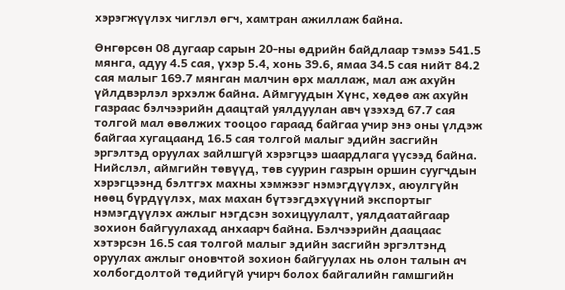хэрэгжүүлэх чиглэл өгч, хамтран ажиллаж байна.

Өнгөрсөн 08 дугаар сарын 20-ны өдрийн байдлаар тэмээ 541.5 мянга, адуу 4.5 сая, үхэр 5.4, хонь 39.6, ямаа 34.5 сая нийт 84.2 сая малыг 169.7 мянган малчин өрх маллаж, мал аж ахуйн үйлдвэрлэл эрхэлж байна. Аймгуудын Хүнс, хөдөө аж ахуйн газраас бэлчээрийн даацтай уялдуулан авч үзэхэд 67.7 сая толгой мал өвөлжих тооцоо гараад байгаа учир энэ оны үлдэж байгаа хугацаанд 16.5 сая толгой малыг эдийн засгийн эргэлтэд оруулах зайлшгүй хэрэгцээ шаардлага үүсээд байна.
Нийслэл, аймгийн төвүүд, төв суурин газрын оршин суугчдын хэрэгцээнд бэлтгэх махны хэмжээг нэмэгдүүлэх, аюулгүйн нөөц бүрдүүлэх, мах махан бүтээгдэхүүний экспортыг нэмэгдүүлэх ажлыг нэгдсэн зохицуулалт, уялдаатайгаар зохион байгуулахад анхаарч байна. Бэлчээрийн даацаас хэтэрсэн 16.5 сая толгой малыг эдийн засгийн эргэлтэнд оруулах ажлыг оновчтой зохион байгуулах нь олон талын ач холбогдолтой төдийгүй учирч болох байгалийн гамшгийн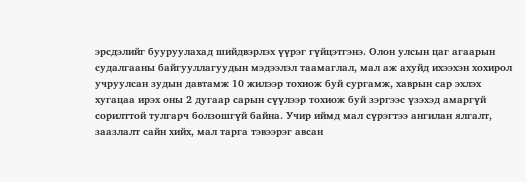эрсдэлийг бууруулахад шийдвэрлэх үүрэг гүйцэтгэнэ. Олон улсын цаг агаарын судалгааны байгууллагуудын мэдээлэл таамаглал, мал аж ахуйд ихээхэн хохирол учруулсан зудын давтамж 10 жилээр тохиож буй сургамж, хаврын сар эхлэх хугацаа ирэх оны 2 дугаар сарын сүүлээр тохиож буй зэргээс үзэхэд амаргүй сорилттой тулгарч болзошгүй байна. Учир иймд мал сүрэгтээ ангилан ялгалт, заазлалт сайн хийх, мал тарга тэвээрэг авсан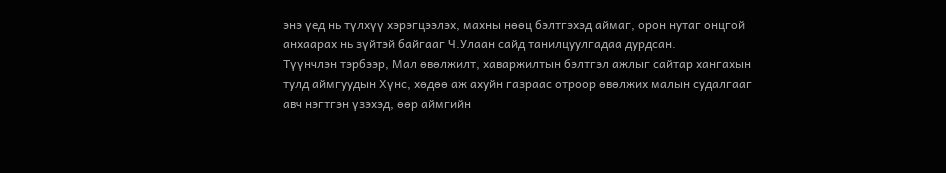энэ үед нь түлхүү хэрэгцээлэх, махны нөөц бэлтгэхэд аймаг, орон нутаг онцгой анхаарах нь зүйтэй байгааг Ч.Улаан сайд танилцуулгадаа дурдсан.
Түүнчлэн тэрбээр, Мал өвөлжилт, хаваржилтын бэлтгэл ажлыг сайтар хангахын тулд аймгуудын Хүнс, хөдөө аж ахуйн газраас отроор өвөлжих малын судалгааг авч нэгтгэн үзэхэд, өөр аймгийн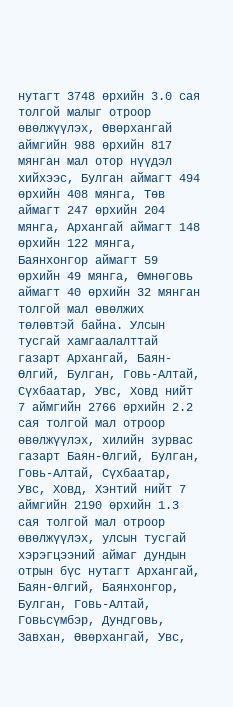нутагт 3748 өрхийн 3.0 сая толгой малыг отроор өвөлжүүлэх, Өвөрхангай аймгийн 988 өрхийн 817 мянган мал отор нүүдэл хийхээс, Булган аймагт 494 өрхийн 408 мянга, Төв аймагт 247 өрхийн 204 мянга, Архангай аймагт 148 өрхийн 122 мянга, Баянхонгор аймагт 59 өрхийн 49 мянга, Өмнөговь аймагт 40 өрхийн 32 мянган толгой мал өвөлжих төлөвтэй байна. Улсын тусгай хамгаалалттай газарт Архангай, Баян-Өлгий, Булган, Говь-Алтай, Сүхбаатар, Увс, Ховд нийт 7 аймгийн 2766 өрхийн 2.2 сая толгой мал отроор өвөлжүүлэх, хилийн зурвас газарт Баян-Өлгий, Булган, Говь-Алтай, Сүхбаатар, Увс, Ховд, Хэнтий нийт 7 аймгийн 2190 өрхийн 1.3 сая толгой мал отроор өвөлжүүлэх, улсын тусгай хэрэгцээний аймаг дундын отрын бүс нутагт Архангай, Баян-Өлгий, Баянхонгор, Булган, Говь-Алтай, Говьсүмбэр, Дундговь, Завхан, Өвөрхангай, Увс,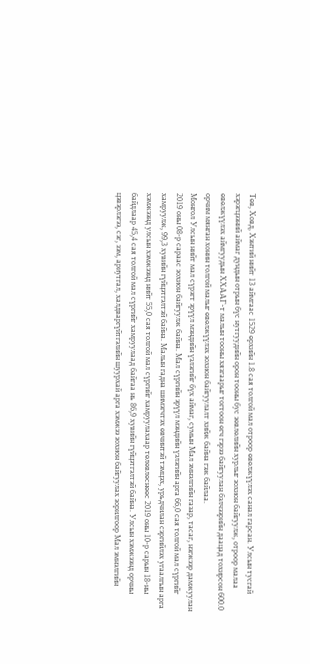Төв, Ховд, Хэнтий нийт 13 аймгаас 1529 өрхийн 1.8 сая толгой мал отроор өвөлжүүлэх санал гарсан. Улсын тусгай хэрэгцээний аймаг дундын отрын бүс нутгуудийн орон тооны бус зөвлөлийн хурлыг зохион байгуулж, отроор малаа өвөлжүүлэх аймгуудын ХХААГ-т малын тооны хязгаарыг тогтоон өгч гэрээ байгуулан бэлчээрийн даацад тохирсон 600.0 орчим мянган хонин толгой малыг өвөлжүүлэх зохион байгуулалт хийж байна гэж байлаа.
Монгол Улсын нийт мал сүрэгт эрүүл мэндийн үзлэгийг бүх аймаг, сумын Мал эмнэлгийн газар, тасаг, нэгжээр дамжуулан 2019 оны 08-р сараас зохион байгуулж байна. Мал сүргийн эрүүл мэндийн үзлэгийн арга 66,0 сая толгой мал сүргийг хамруулж, 99,3 хувийн гүйцэтгэлтэй байна. Малын гадна шимэгчтэх өвчинтэй тэмцэх, урьдчилан сэргийлэх угаалгын арга хэмжээнд улсын хэмжээнд нийт 55,0 сая толгой мал сүргийг хамруулахаар төлөвлөснөөс 2019 оны 10-р сарын 18-ны байдлаар 45,4 сая толгой мал сүргийг хамруулаад байгаа нь 86,9 хувийн гүйцэтгэлтэй байна. Улсын хэмжээнд орчны цэвэрлэгээ, сэг, зэм, ариутгал, халдваргүйтгэлийн шуурхай арга хэмжээ зохион байгуулах зорилгоор Мал эмнэлгийн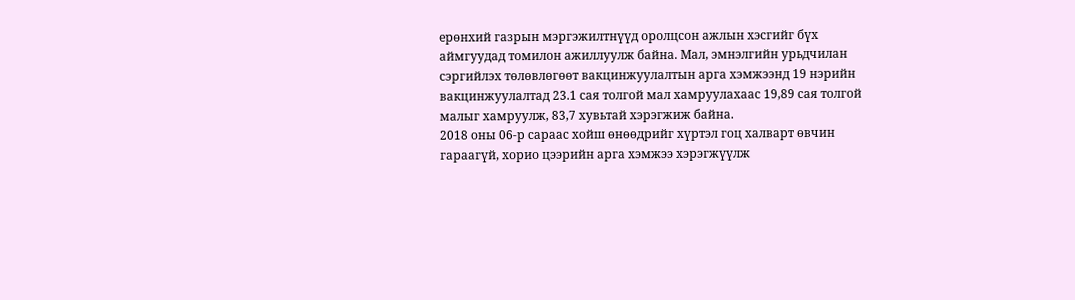ерөнхий газрын мэргэжилтнүүд оролцсон ажлын хэсгийг бүх аймгуудад томилон ажиллуулж байна. Мал, эмнэлгийн урьдчилан сэргийлэх төлөвлөгөөт вакцинжуулалтын арга хэмжээнд 19 нэрийн вакцинжуулалтад 23.1 сая толгой мал хамруулахаас 19,89 сая толгой малыг хамруулж, 83,7 хувьтай хэрэгжиж байна.
2018 оны 06-р сараас хойш өнөөдрийг хүртэл гоц халварт өвчин гараагүй, хорио цээрийн арга хэмжээ хэрэгжүүлж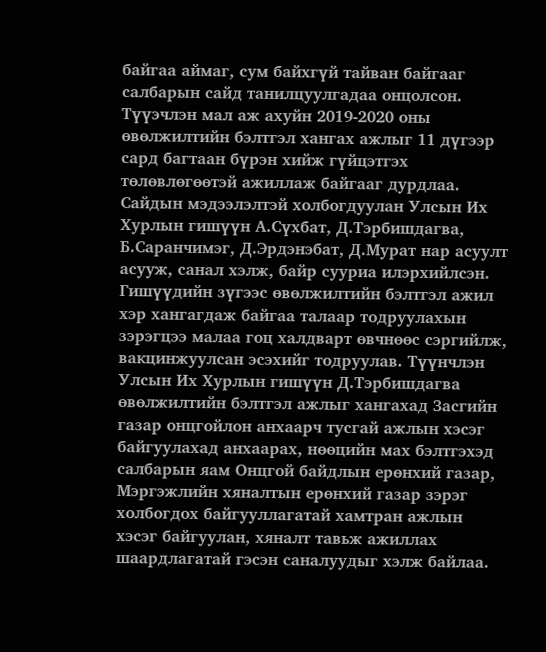байгаа аймаг, сум байхгүй тайван байгааг салбарын сайд танилцуулгадаа онцолсон.
Түүэчлэн мал аж ахуйн 2019-2020 оны өвөлжилтийн бэлтгэл хангах ажлыг 11 дүгээр сард багтаан бүрэн хийж гүйцэтгэх төлөвлөгөөтэй ажиллаж байгааг дурдлаа.
Сайдын мэдээлэлтэй холбогдуулан Улсын Их Хурлын гишүүн А.Сүхбат, Д.Тэрбишдагва, Б.Саранчимэг, Д.Эрдэнэбат, Д.Мурат нар асуулт асууж, санал хэлж, байр сууриа илэрхийлсэн.
Гишүүдийн зүгээс өвөлжилтийн бэлтгэл ажил хэр хангагдаж байгаа талаар тодруулахын зэрэгцээ малаа гоц халдварт өвчнөөс сэргийлж, вакцинжуулсан эсэхийг тодруулав. Түүнчлэн Улсын Их Хурлын гишүүн Д.Тэрбишдагва өвөлжилтийн бэлтгэл ажлыг хангахад Засгийн газар онцгойлон анхаарч тусгай ажлын хэсэг байгуулахад анхаарах, нөөцийн мах бэлтгэхэд салбарын яам Онцгой байдлын ерөнхий газар, Мэргэжлийн хяналтын ерөнхий газар зэрэг холбогдох байгууллагатай хамтран ажлын хэсэг байгуулан, хяналт тавьж ажиллах шаардлагатай гэсэн саналуудыг хэлж байлаа.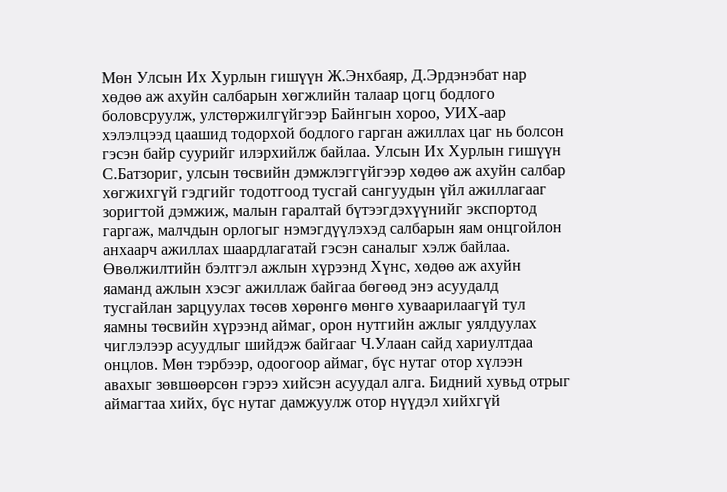Мөн Улсын Их Хурлын гишүүн Ж.Энхбаяр, Д.Эрдэнэбат нар хөдөө аж ахуйн салбарын хөгжлийн талаар цогц бодлого боловсруулж, улстөржилгүйгээр Байнгын хороо, УИХ-аар хэлэлцээд цаашид тодорхой бодлого гарган ажиллах цаг нь болсон гэсэн байр суурийг илэрхийлж байлаа. Улсын Их Хурлын гишүүн С.Батзориг, улсын төсвийн дэмжлэггүйгээр хөдөө аж ахуйн салбар хөгжихгүй гэдгийг тодотгоод тусгай сангуудын үйл ажиллагааг зоригтой дэмжиж, малын гаралтай бүтээгдэхүүнийг экспортод гаргаж, малчдын орлогыг нэмэгдүүлэхэд салбарын яам онцгойлон анхаарч ажиллах шаардлагатай гэсэн саналыг хэлж байлаа.
Өвөлжилтийн бэлтгэл ажлын хүрээнд Хүнс, хөдөө аж ахуйн яаманд ажлын хэсэг ажиллаж байгаа бөгөөд энэ асуудалд тусгайлан зарцуулах төсөв хөрөнгө мөнгө хуваарилаагүй тул яамны төсвийн хүрээнд аймаг, орон нутгийн ажлыг уялдуулах чиглэлээр асуудлыг шийдэж байгааг Ч.Улаан сайд хариултдаа онцлов. Мөн тэрбээр, одоогоор аймаг, бүс нутаг отор хүлээн авахыг зөвшөөрсөн гэрээ хийсэн асуудал алга. Бидний хувьд отрыг аймагтаа хийх, бүс нутаг дамжуулж отор нүүдэл хийхгүй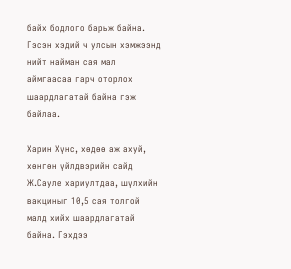байх бодлого барьж байна. Гэсэн хэдий ч улсын хэмжээнд нийт найман сая мал аймгаасаа гарч оторлох шаардлагатай байна гэж байлаа.

Харин Хүнс, хөдөө аж ахуй, хөнгөн үйлдвэрийн сайд Ж.Сауле хариултдаа, шүлхийн вакциныг 10,5 сая толгой малд хийх шаардлагатай байна. Гэхдээ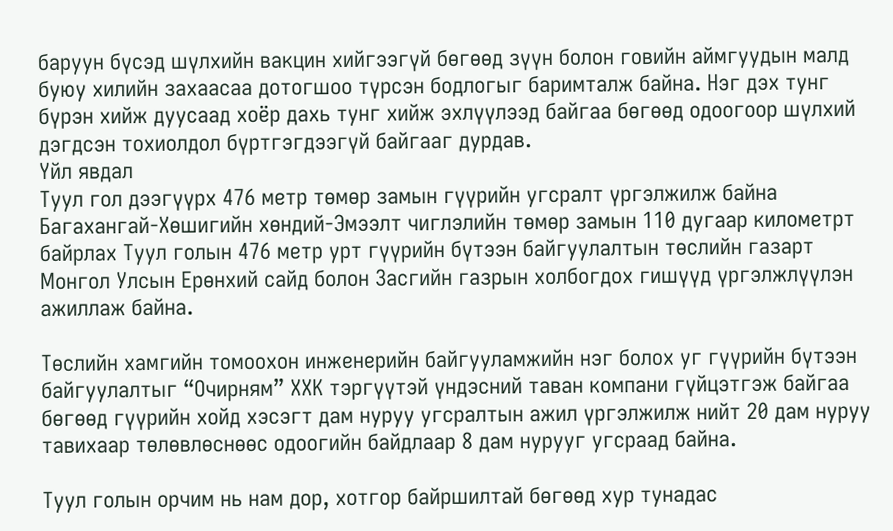баруун бүсэд шүлхийн вакцин хийгээгүй бөгөөд зүүн болон говийн аймгуудын малд буюу хилийн захаасаа дотогшоо түрсэн бодлогыг баримталж байна. Нэг дэх тунг бүрэн хийж дуусаад хоёр дахь тунг хийж эхлүүлээд байгаа бөгөөд одоогоор шүлхий дэгдсэн тохиолдол бүртгэгдээгүй байгааг дурдав.
Үйл явдал
Туул гол дээгүүрх 476 метр төмөр замын гүүрийн угсралт үргэлжилж байна
Багахангай-Хөшигийн хөндий-Эмээлт чиглэлийн төмөр замын 110 дугаар километрт байрлах Туул голын 476 метр урт гүүрийн бүтээн байгуулалтын төслийн газарт Монгол Улсын Ерөнхий сайд болон Засгийн газрын холбогдох гишүүд үргэлжлүүлэн ажиллаж байна.

Төслийн хамгийн томоохон инженерийн байгууламжийн нэг болох уг гүүрийн бүтээн байгуулалтыг “Очирням” ХХК тэргүүтэй үндэсний таван компани гүйцэтгэж байгаа бөгөөд гүүрийн хойд хэсэгт дам нуруу угсралтын ажил үргэлжилж нийт 20 дам нуруу тавихаар төлөвлөснөөс одоогийн байдлаар 8 дам нурууг угсраад байна.

Туул голын орчим нь нам дор, хотгор байршилтай бөгөөд хур тунадас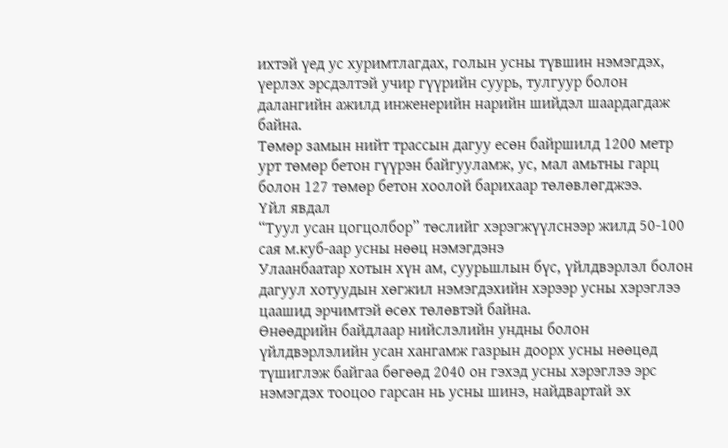ихтэй үед ус хуримтлагдах, голын усны түвшин нэмэгдэх, үерлэх эрсдэлтэй учир гүүрийн суурь, тулгуур болон далангийн ажилд инженерийн нарийн шийдэл шаардагдаж байна.
Төмөр замын нийт трассын дагуу есөн байршилд 1200 метр урт төмөр бетон гүүрэн байгууламж, ус, мал амьтны гарц болон 127 төмөр бетон хоолой барихаар төлөвлөгджээ.
Үйл явдал
“Туул усан цогцолбор” төслийг хэрэгжүүлснээр жилд 50-100 сая м.куб-аар усны нөөц нэмэгдэнэ
Улаанбаатар хотын хүн ам, суурьшлын бүс, үйлдвэрлэл болон дагуул хотуудын хөгжил нэмэгдэхийн хэрээр усны хэрэглээ цаашид эрчимтэй өсөх төлөвтэй байна.
Өнөөдрийн байдлаар нийслэлийн ундны болон үйлдвэрлэлийн усан хангамж газрын доорх усны нөөцөд түшиглэж байгаа бөгөөд 2040 он гэхэд усны хэрэглээ эрс нэмэгдэх тооцоо гарсан нь усны шинэ, найдвартай эх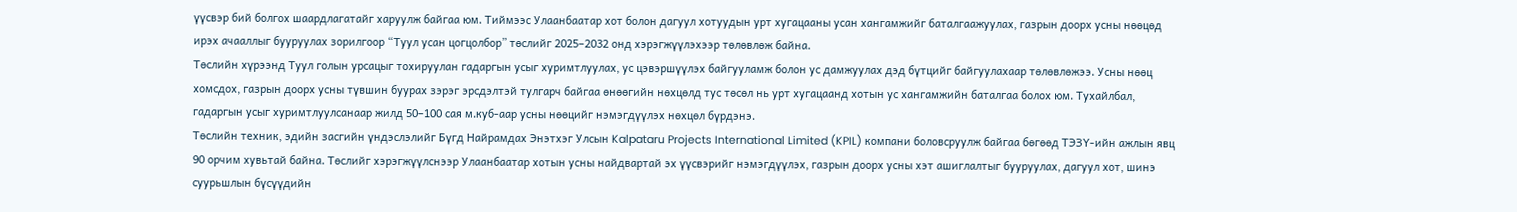үүсвэр бий болгох шаардлагатайг харуулж байгаа юм. Тиймээс Улаанбаатар хот болон дагуул хотуудын урт хугацааны усан хангамжийг баталгаажуулах, газрын доорх усны нөөцөд ирэх ачааллыг бууруулах зорилгоор “Туул усан цогцолбор” төслийг 2025–2032 онд хэрэгжүүлэхээр төлөвлөж байна.
Төслийн хүрээнд Туул голын урсацыг тохируулан гадаргын усыг хуримтлуулах, ус цэвэршүүлэх байгууламж болон ус дамжуулах дэд бүтцийг байгуулахаар төлөвлөжээ. Усны нөөц хомсдох, газрын доорх усны түвшин буурах зэрэг эрсдэлтэй тулгарч байгаа өнөөгийн нөхцөлд тус төсөл нь урт хугацаанд хотын ус хангамжийн баталгаа болох юм. Тухайлбал, гадаргын усыг хуримтлуулсанаар жилд 50–100 сая м.куб-аар усны нөөцийг нэмэгдүүлэх нөхцөл бүрдэнэ.
Төслийн техник, эдийн засгийн үндэслэлийг Бүгд Найрамдах Энэтхэг Улсын Kalpataru Projects International Limited (KPIL) компани боловсруулж байгаа бөгөөд ТЭЗҮ-ийн ажлын явц 90 орчим хувьтай байна. Төслийг хэрэгжүүлснээр Улаанбаатар хотын усны найдвартай эх үүсвэрийг нэмэгдүүлэх, газрын доорх усны хэт ашиглалтыг бууруулах, дагуул хот, шинэ суурьшлын бүсүүдийн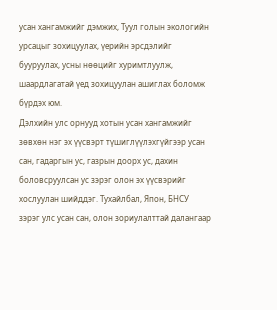усан хангамжийг дэмжих, Туул голын экологийн урсацыг зохицуулах, үерийн эрсдэлийг бууруулах, усны нөөцийг хуримтлуулж, шаардлагатай үед зохицуулан ашиглах боломж бүрдэх юм.
Дэлхийн улс орнууд хотын усан хангамжийг зөвхөн нэг эх үүсвэрт түшиглүүлэхгүйгээр усан сан, гадаргын ус, газрын доорх ус, дахин боловсруулсан ус зэрэг олон эх үүсвэрийг хослуулан шийддэг. Тухайлбал, Япон, БНСУ зэрэг улс усан сан, олон зориулалттай далангаар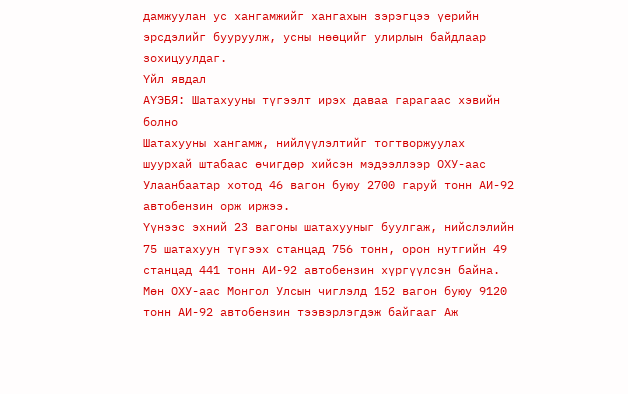дамжуулан ус хангамжийг хангахын зэрэгцээ үерийн эрсдэлийг бууруулж, усны нөөцийг улирлын байдлаар зохицуулдаг.
Үйл явдал
АҮЭБЯ: Шатахууны түгээлт ирэх даваа гарагаас хэвийн болно
Шатахууны хангамж, нийлүүлэлтийг тогтворжуулах шуурхай штабаас өчигдөр хийсэн мэдээллээр ОХУ-аас Улаанбаатар хотод 46 вагон буюу 2700 гаруй тонн АИ-92 автобензин орж иржээ.
Үүнээс эхний 23 вагоны шатахууныг буулгаж, нийслэлийн 75 шатахуун түгээх станцад 756 тонн, орон нутгийн 49 станцад 441 тонн АИ-92 автобензин хүргүүлсэн байна.
Мөн ОХУ-аас Монгол Улсын чиглэлд 152 вагон буюу 9120 тонн АИ-92 автобензин тээвэрлэгдэж байгааг Аж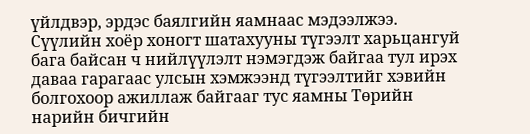үйлдвэр, эрдэс баялгийн яамнаас мэдээлжээ.
Сүүлийн хоёр хоногт шатахууны түгээлт харьцангуй бага байсан ч нийлүүлэлт нэмэгдэж байгаа тул ирэх даваа гарагаас улсын хэмжээнд түгээлтийг хэвийн болгохоор ажиллаж байгааг тус яамны Төрийн нарийн бичгийн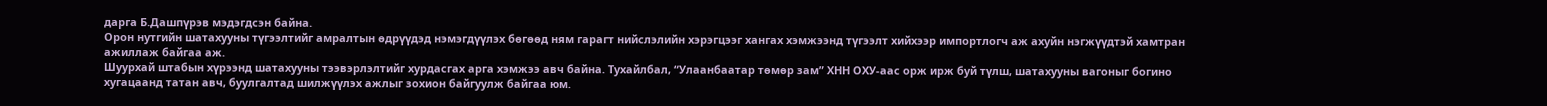дарга Б.Дашпүрэв мэдэгдсэн байна.
Орон нутгийн шатахууны түгээлтийг амралтын өдрүүдэд нэмэгдүүлэх бөгөөд ням гарагт нийслэлийн хэрэгцээг хангах хэмжээнд түгээлт хийхээр импортлогч аж ахуйн нэгжүүдтэй хамтран ажиллаж байгаа аж.
Шуурхай штабын хүрээнд шатахууны тээвэрлэлтийг хурдасгах арга хэмжээ авч байна. Тухайлбал, “Улаанбаатар төмөр зам” ХНН ОХУ-аас орж ирж буй түлш, шатахууны вагоныг богино хугацаанд татан авч, буулгалтад шилжүүлэх ажлыг зохион байгуулж байгаа юм.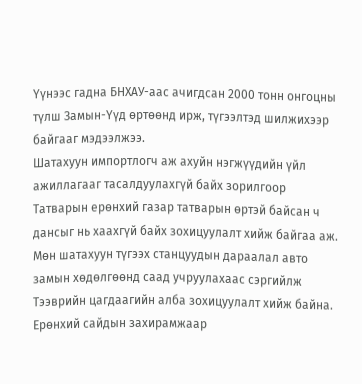Үүнээс гадна БНХАУ-аас ачигдсан 2000 тонн онгоцны түлш Замын-Үүд өртөөнд ирж, түгээлтэд шилжихээр байгааг мэдээлжээ.
Шатахуун импортлогч аж ахуйн нэгжүүдийн үйл ажиллагааг тасалдуулахгүй байх зорилгоор Татварын ерөнхий газар татварын өртэй байсан ч дансыг нь хаахгүй байх зохицуулалт хийж байгаа аж. Мөн шатахуун түгээх станцуудын дараалал авто замын хөдөлгөөнд саад учруулахаас сэргийлж Тээврийн цагдаагийн алба зохицуулалт хийж байна.
Ерөнхий сайдын захирамжаар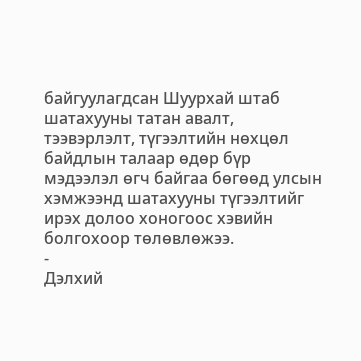байгуулагдсан Шуурхай штаб шатахууны татан авалт, тээвэрлэлт, түгээлтийн нөхцөл байдлын талаар өдөр бүр мэдээлэл өгч байгаа бөгөөд улсын хэмжээнд шатахууны түгээлтийг ирэх долоо хоногоос хэвийн болгохоор төлөвлөжээ.
-
Дэлхий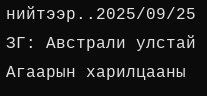нийтээр..2025/09/25
ЗГ: Австрали улстай Агаарын харилцааны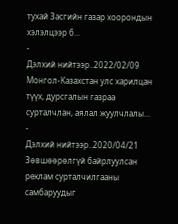тухай Засгийн газар хоорондын хэлэлцээр б...
-
Дэлхий нийтээр..2022/02/09
Монгол-Казахстан улс харилцан түүх, дурсгалын газраа сурталчлан, аялал жуулчлалы...
-
Дэлхий нийтээр..2020/04/21
Зөвшөөрөлгүй байрлуулсан реклам сурталчилгааны самбаруудыг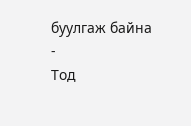буулгаж байна
-
Тод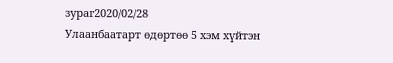зураг2020/02/28
Улаанбаатарт өдөртөө 5 хэм хүйтэн